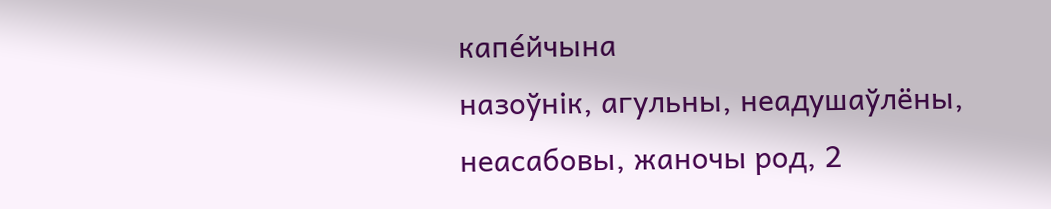капе́йчына
назоўнік, агульны, неадушаўлёны, неасабовы, жаночы род, 2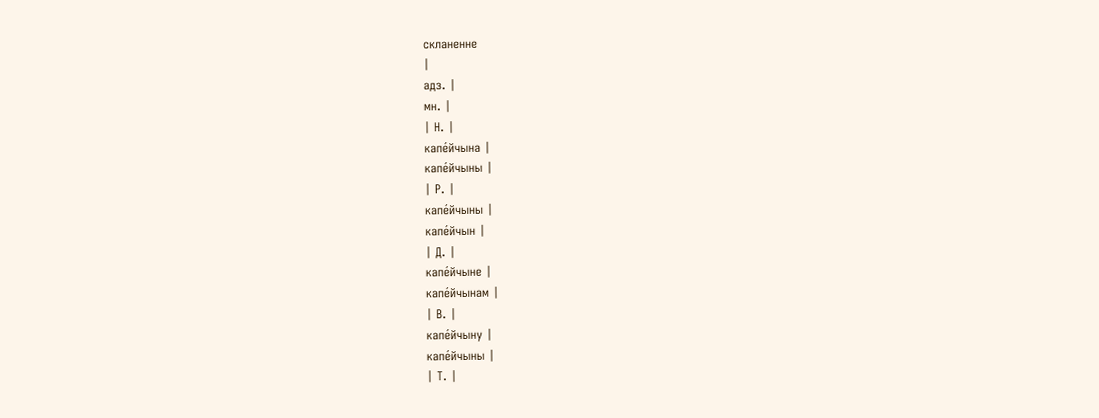скланенне
|
адз. |
мн. |
| Н. |
капе́йчына |
капе́йчыны |
| Р. |
капе́йчыны |
капе́йчын |
| Д. |
капе́йчыне |
капе́йчынам |
| В. |
капе́йчыну |
капе́йчыны |
| Т. |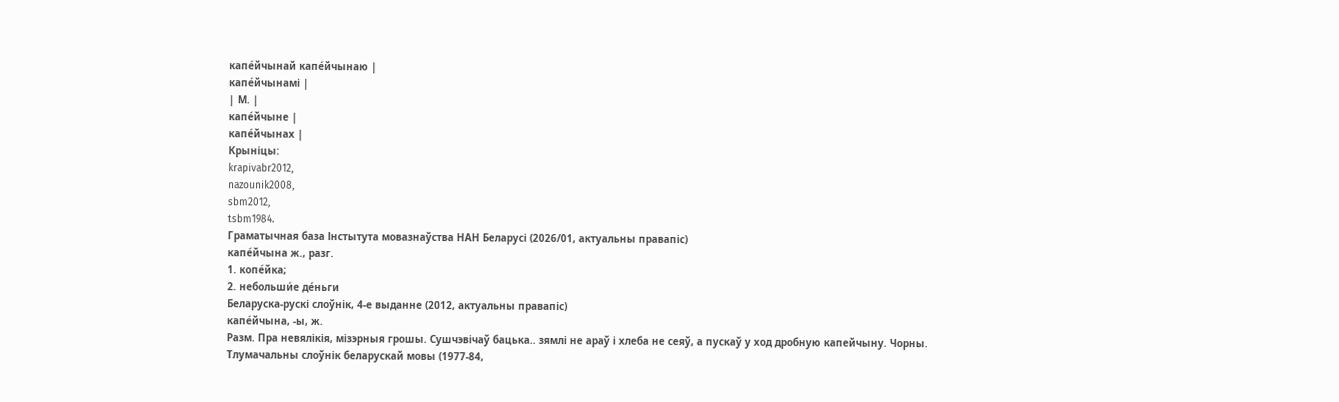капе́йчынай капе́йчынаю |
капе́йчынамі |
| М. |
капе́йчыне |
капе́йчынах |
Крыніцы:
krapivabr2012,
nazounik2008,
sbm2012,
tsbm1984.
Граматычная база Інстытута мовазнаўства НАН Беларусі (2026/01, актуальны правапіс)
капе́йчына ж., разг.
1. копе́йка;
2. небольши́е де́ньги
Беларуска-рускі слоўнік, 4-е выданне (2012, актуальны правапіс)
капе́йчына, ‑ы, ж.
Разм. Пра невялікія, мізэрныя грошы. Сушчэвічаў бацька.. зямлі не араў і хлеба не сеяў, а пускаў у ход дробную капейчыну. Чорны.
Тлумачальны слоўнік беларускай мовы (1977-84,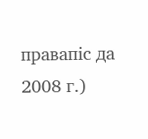правапіс да 2008 г.)